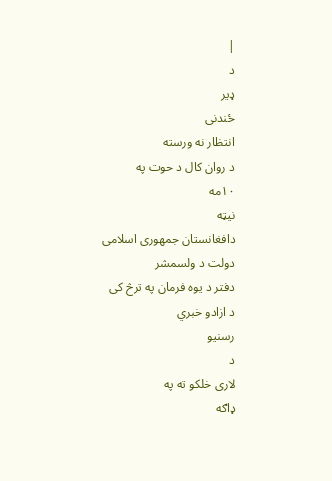|
د
ډیر
ځندنی
انتظار نه ورسته
د روان کال د حوت په
۱۰مه
نیټه
دافغانستان جمهوری اسلامی دولت د ولسمشر
دفتر د یوه فرمان په ترڅ کی
د ازادو خبري
رسنیو
د
لاری خلکو ته په
ډاګه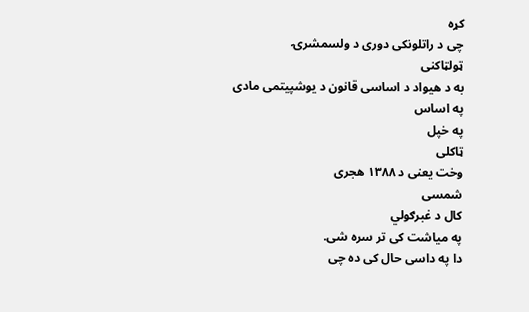کړه
چی د راتلونکی دوری د ولسمشرۍ
ټولټاکنی
به د هیواد د اساسی قانون د یوشپیتمی مادی
په اساس
په خپل
ټاکلی
وخت یعنی د ۱۳۸۸ هجری
شمسی
کال د غبرګولي
په میاشت کی تر سره شی.
دا په داسی حال کی ده چی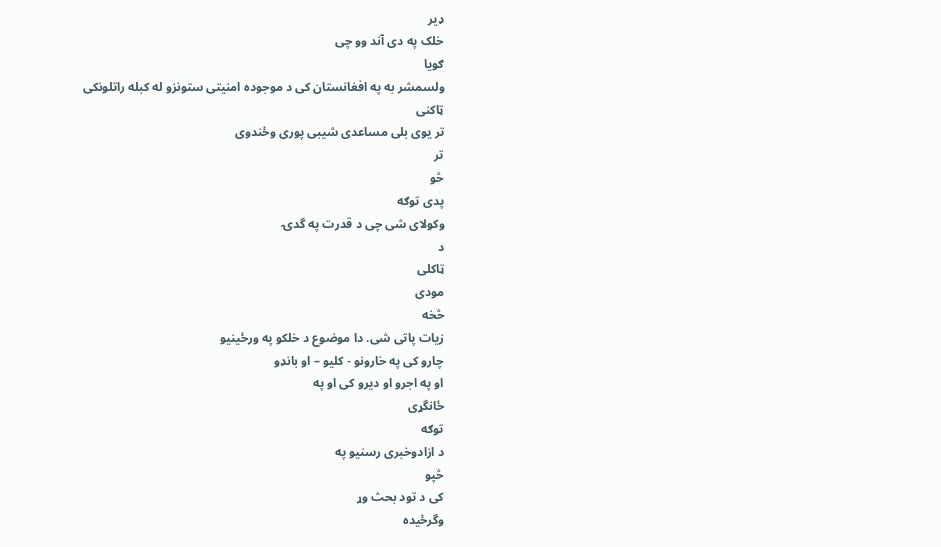ډیر
خلک په دی آند وو چی
ګویا
ولسمشر به په افغانستان کی د موجوده امنیتی ستونزو له کبله راتلونکی
ټاکنی
تر یوی بلی مساعدی شیبی پوری وځندوی
تر
څو
پدی توګه
وکولای شی چی د قدرت په گدۍ
د
ټاکلی
مودی
څخه
زیات پاتی شی. دا موضوع د خلکو په ورځینیو
چارو کی په خارونو - کلیو – او بانډو
او په اجرو او دیرو کی او په
ځانگړی
توګه
د ازادوخبری رسنیو په
څپو
کی د تود بحث وړ
وگرځیده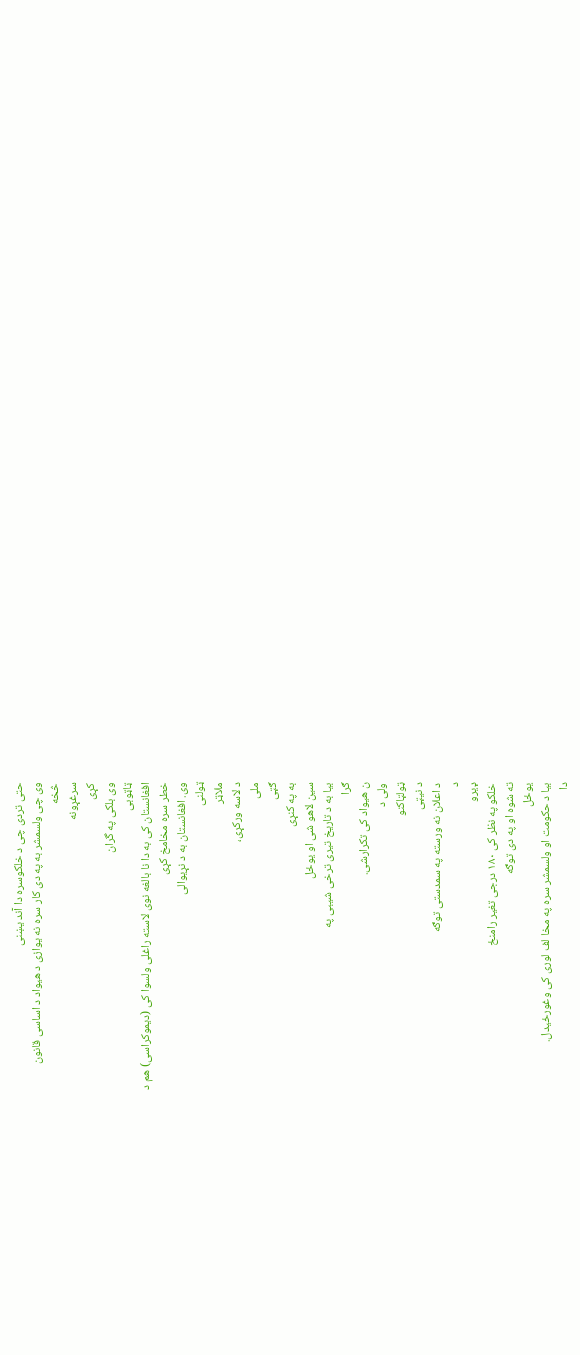حتی تردی چی د خلکوسره دا آند یښنی
وی چی ولسمشر به په دی کار سره نه یوازی د هیواد د اساسی قانون
څخه
سرغړونه
کړی
وی بلکی په گران
ټاټوبی
افغانستان کی به دا نا بالغه نوی لاسته راغلی ولسوا کی (دیموکراسی) هم د
خطر سره مخامخ کړی
وی. افغانستان به د نړیوالی
ټولنی
ملاټر
د لاسه ورکړی،
ملی
ګټی
به په کنړی
سین لاهو شی او یوځل
بیا به د تاریخ تیری ترخی شیبی په
ګرا
ن هیواد کی تکرارشی.
ولی د
ټولټاکنو
د نیټی
د اعلان نه ورسته په سمدستی توګه
د
ډیرو
خلکو په نظر کی ۱۸۰ درجی تغیر رامنځ
ته شوه او په دی توګه
یوځل
بیا د حکومت او ولسمشر سره په مخا لف لوری کی وغورځیدل.
دا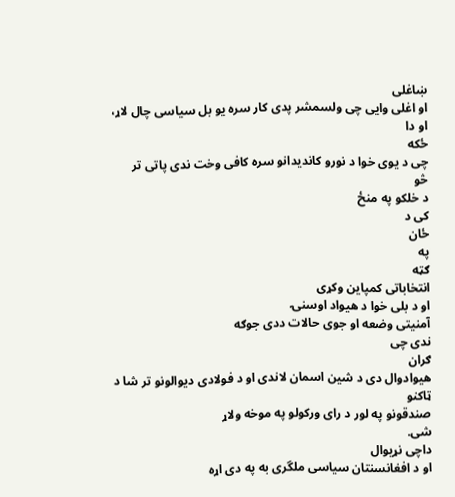ښاغلی
او اغلی وایی چی ولسمشر پدی کار سره یو بل سیاسی چال لاړ،
او دا
ځکه
چی د یوی خوا د نورو کاندیدانو سره کافی وخت ندی پاتی تر
څو
د خلکو په منځ
کی د
ځان
په
ګټه
انتخاباتی کمپاین وکړی
او د بلی خوا د هیواد اوسنۍ
آمنیتی وضعه او جوی حالات ددی جوګه
ندی چی
ګران
هیوادوال دی د شین اسمان لاندی او د فولادی دیوالونو تر شا د
ټاکنو
صندقونو په لور د رای ورکولو په موخه ولاړ
شی.
داچی نړیوال
او د افغانسنتان سیاسی ملگری به په دی اړه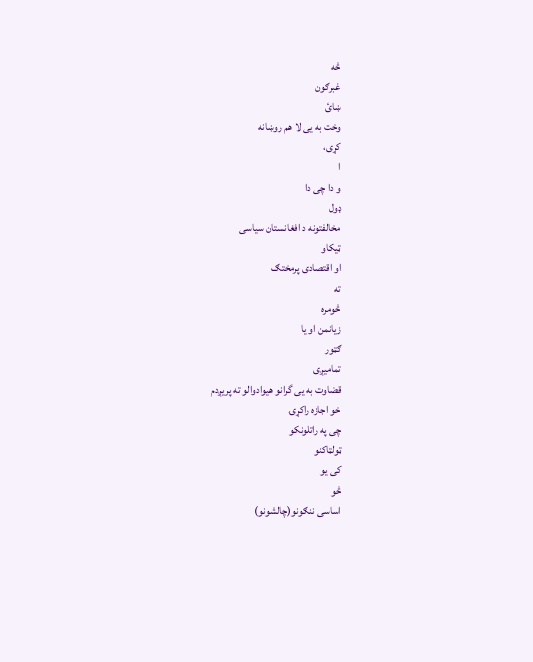څه
غبرګون
ښائ
وخت به یی لا هم روښانه
کړی،
ا
و دا چی دا
ډول
مخالفتونه د افغانستان سیاسی
ټیکاو
او اقتصادی پرمختګ
ته
څومره
زیانمن او یا
ګټور
تمامیږی
قضاوت به یی گرانو هیوادوالو ته پریږدم
خو اجازه راکړۍ
چی په راتلونکو
ټولټاکنو
کی یو
څو
اساسی ننګونو(چالشونو)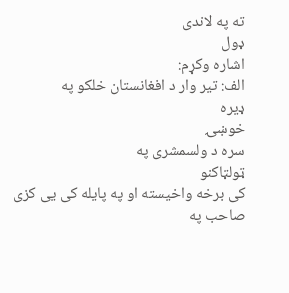ته په لاندی
ډول
اشاره وکړم:
الف: تیر وار د افغانستان خلکو په
ډیره
خوښۍ
سره د ولسمشری په
ټولټاکنو
کی برخه واخیسته او په پایله کی یی کزی صاحب په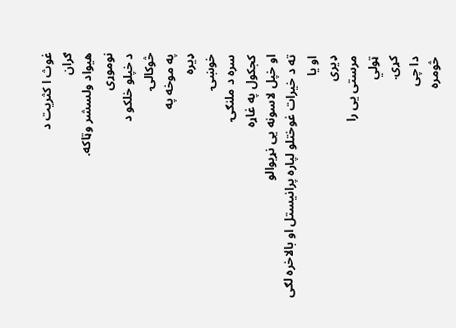غوث ا کثریت د
ګران
هیواد ولسشر وټاکه.
نوموړی
د خپلو خلکو د
څوکالۍ
په موخه په
ډیره
خوښۍ
سره د ملنګۍ
کجکول په غاړه
او خپل لاسونه یی نړیوالو
ته د خیرات غوختلو لپاره پرانیستل او بالاخره لګی
او یا
ډیری
مرستی یی را
ټولي
کړی.
دا چی
څومره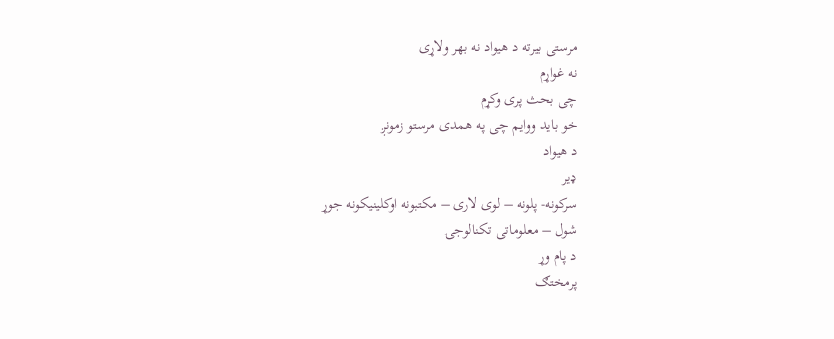مرستی بیرته د هیواد نه بهر ولاړی
نه غواړم
چی بحث پری وکړم
خو باید ووایم چی په همدی مرستو زمونږ
د هیواد
ډیر
سرکونه- پلونه – لوی لاری – مکتبونه اوکلینیکونه جوړ
شول – معلوماتی تکنالوجۍ
د پام وړ
پرمختګ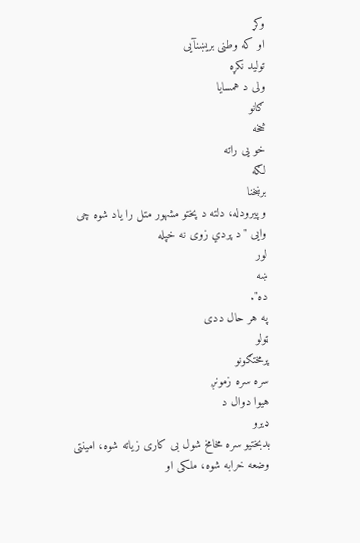وکړ
او که وطنی بریښنآیی
تولید نکړه
ولی د همسایا
ګانو
څخه
خو یی راته
لګه
برښخنا
و پیرودله، دلته د پختو مشهور متل را یاد شوه چی وایی "د پردي زوی نه خپله
لور
ښه
ده".
په هر حال ددی
ټولو
پرمختګونو
سره سره زمونږ
هیوا دوال د
ډیرو
بدبختیو سره مخامخ شول بی کاری زیاته شوه، امینتی وضعه خرابه شوه، ملکی او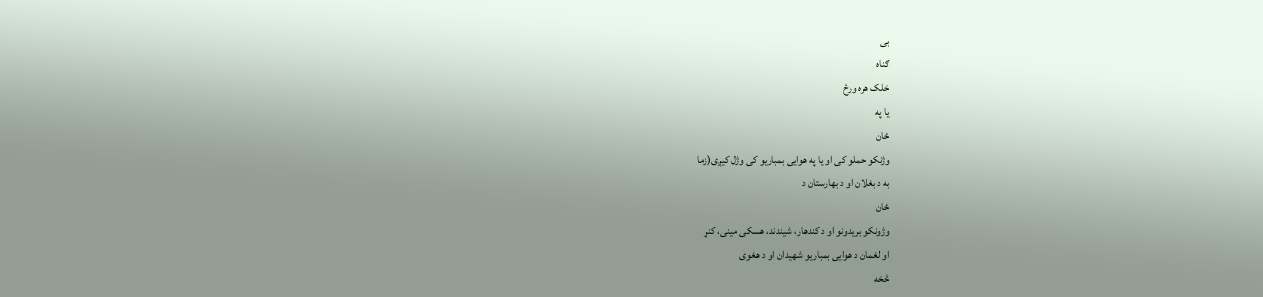بی
ګناه
خلک هره ورځ
یا په
ځان
وژنکو حملو کی او یا په هوایی بمباریو کی وژل کیږی(زما
به د بغلان او د بهارستان د
ځان
وژونکو بریدونو او د کندهار، شیندند، هسکی مینی، کنړ
او لغمان د هوایی بمباریو شهیدان او د هغوی
څخه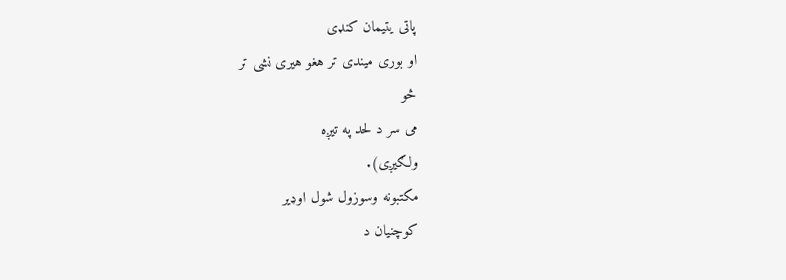پاتی یتیمان کنډی
او بوری میندی تر هغو هیری نشی تر
څو
می سر د لحد په تیږه
ولګیږی).
مکتبونه وسوزول شول اوډیر
کوچنیان د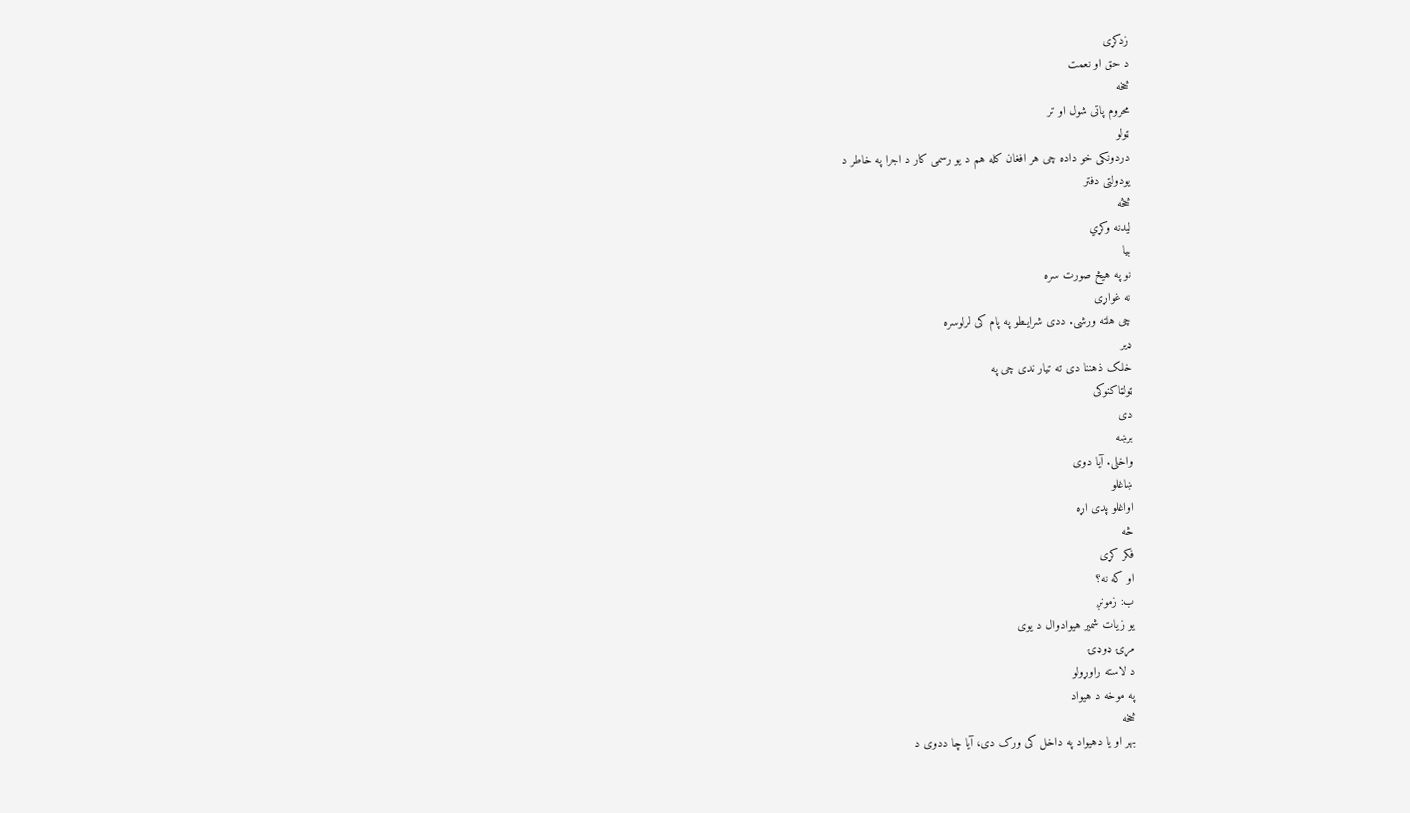زدکړی
د حق او نعمت
څخه
محروم پاتی شول او تر
ټولو
دردونکی خو داده چی هر افغان کله هم د یو رسمی کار د اجرا په خاطر د
یودولتی دفتر
څڅه
لیدنه وکړي
بیا
نو په هیڅ صورت سره
نه غواړی
چی هلته ورشی. ددی شرايـطو په پام کی لرلوسره
ډیر
خلک ذهننا دی ته تیار ندی چی په
ټولټاکنوکی
دی
برښه
واخلی. آیا دوی
ښاغلو
اواغلو پدی اړه
څه
فکر کړی
او که نه؟
ب: زمونږ
یو زیات شمیر هیوادوال د یوی
مړۍ ډوډۍ
د لاسته راوړولو
په موخه د هیواد
څخه
بهر او یا دهیواد په داخل کی ورک دی، آیا چا ددوی د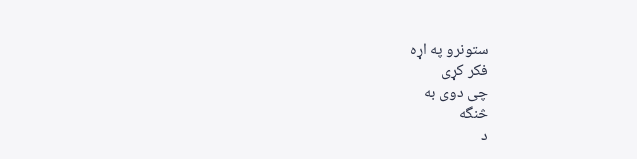ستونرو په اړه
فکر کړی
چی دوی به
څنگه
د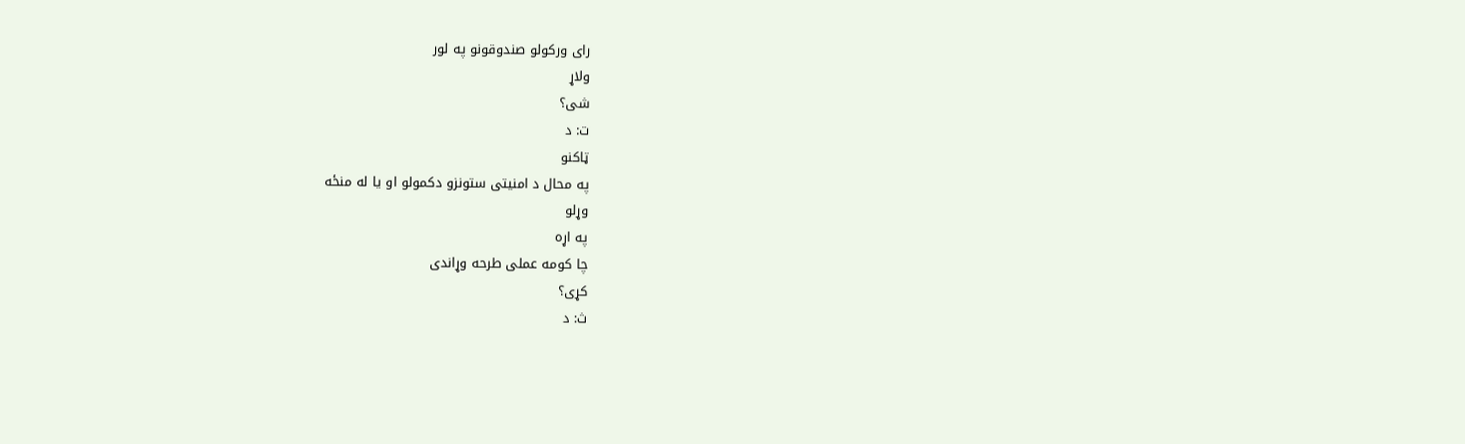رای ورکولو صندوقونو په لور
ولاړ
شی؟
ت: د
ټاکنو
په محال د امنیتی ستونزو دکمولو او یا له منځه
وړلو
په اړه
چا کومه عملی طرحه وړاندی
کړی؟
ث: د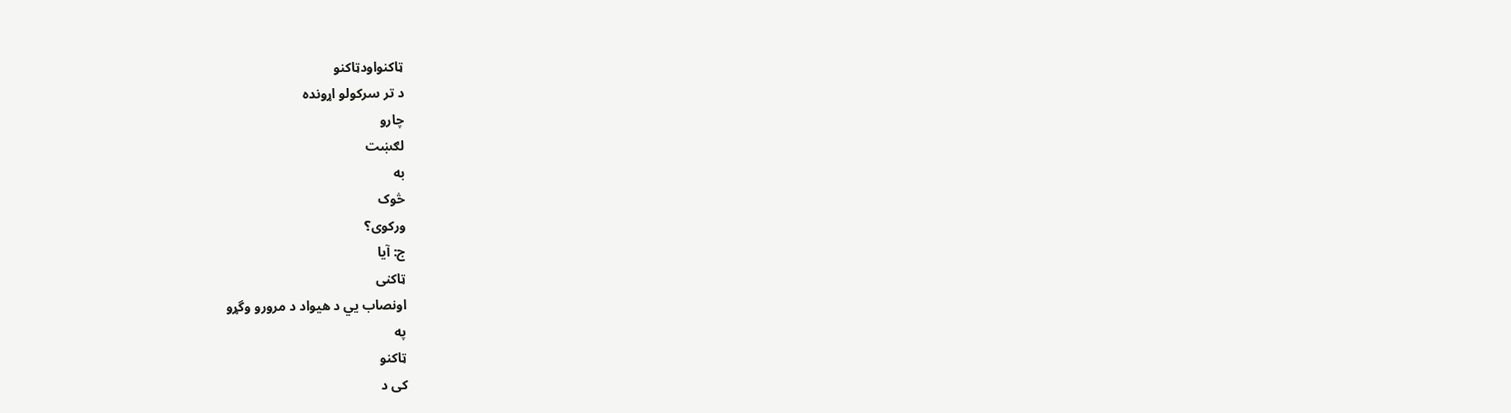ټاکنواودټاکنو
د تر سرکولو اړونده
چارو
لګښت
به
څوک
ورکوی؟
ج: آیا
ټاکنی
اونصاب يي د هیواد د مرورو وگړو
په
ټاکنو
کی د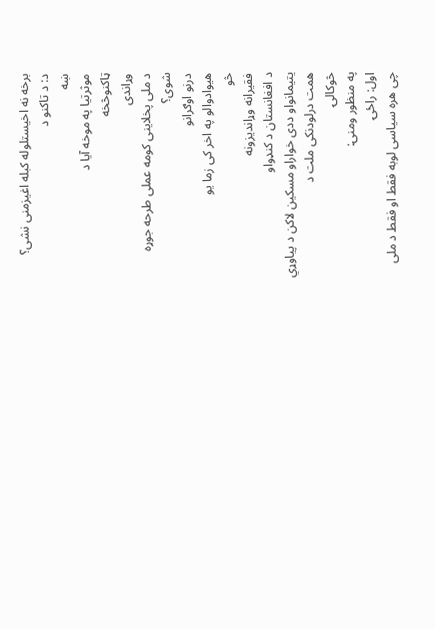برخه نه اخیستلوله کبله اغیزمنی نشی؟
د: د تاکنو د
ښه
موثرتیا په موخه آیا د
ټاکنوڅخه
وړاندی
د ملی پخلاینی کومه عملی طرحه جوړه
شوی؟
درنو اوګرانو
هیوادوالو په اخر کی زما یو
څو
فقیرانه وړاندیزونه
د افغانستان د کنډواو
یتیمانواو ددی خواراو مسکین لاکن د پیاوړي
همت درلودنکی ملت د
څوکالۍ
په منظور ومنۍ:
اول: راځۍ
چی هره سیاسی لوبه فقط او فقط د ملی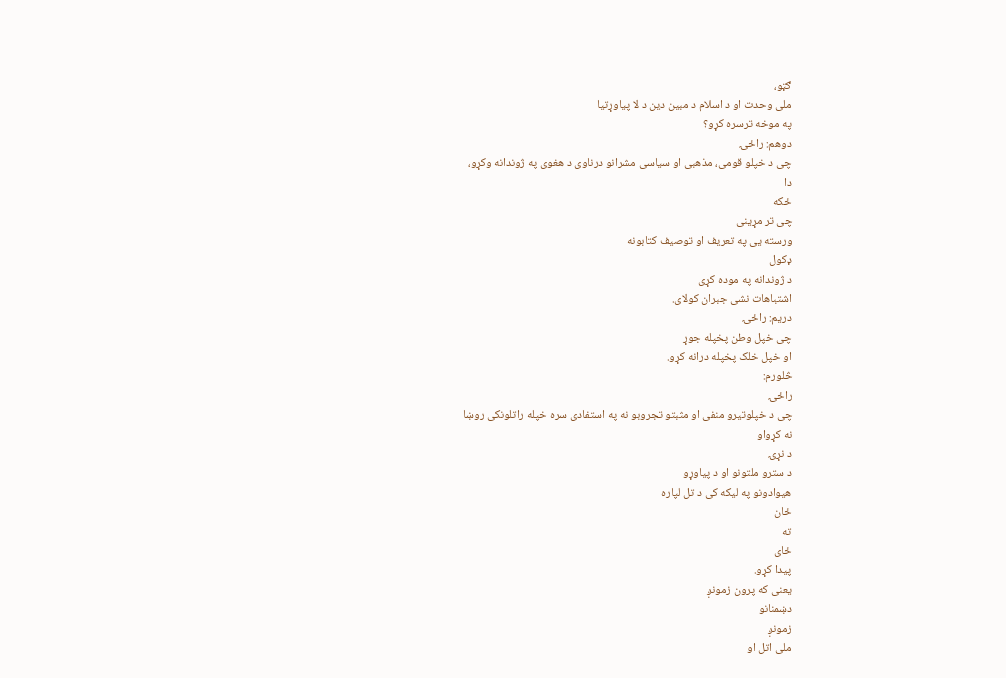ګټو،
ملی وحدت او د اسلام د مبین دین د لا پیاوړتیا
په موخه ترسره کړو؟
دوهم: راځۍ
چی د خپلو قومی، مذهبی او سیاسی مشرانو درناوی د هغوی په ژوندانه وکړو،
دا
ځکه
چی تر مړینی
ورسته یی په تعریف او توصیف کتابونه
ډکول
د ژوندانه په موده کړی
اشتباهات نشی جبران کولای.
دریم: راځۍ
چی خپل وطن پخپله جوړ
او خپل خلک پخپله درانه کړو.
څلورم:
راځۍ
چی د خپلوتیرو منفی او مثبتو تجروبو نه په استفادی سره خپله راتلونکی روښا
نه کړواو
د نړۍ
د سترو ملتونو او د پیاوړو
هیوادونو په لیکه کی د تل لپاره
ځان
ته
ځای
پیدا کړو.
یعنی که پرون زمونږ
دښمنانو
زمونږ
ملی اتل او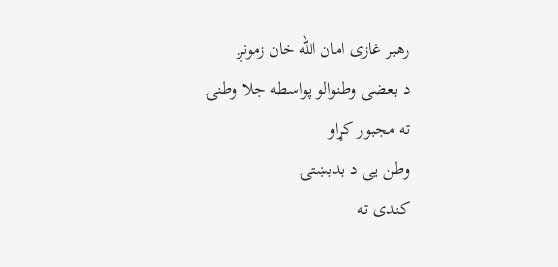رهبر غازی امان الله خان زمونږ
د بعضی وطنوالو پواسطه جلا وطنۍ
ته مجبور کړاو
وطن یی د بدبښتۍ
کندی ته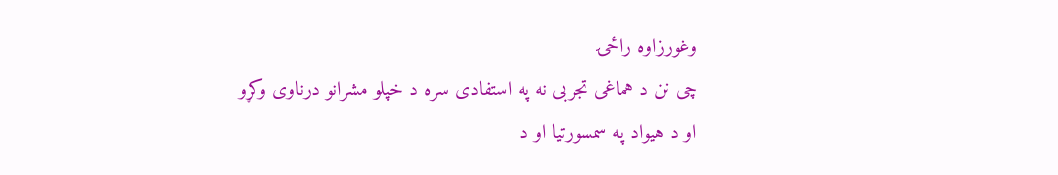وغورزاوه راځۍ
چی نن د هماغی تجربی نه په استفادی سره د خپلو مشرانو درناوی وکړو
او د هیواد په سمسورتیا او د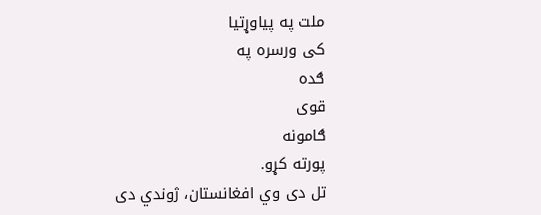ملت په پیاوړتیا
کی ورسره په
ګده
قوی
ګامونه
پورته کړو.
تل دی وي افغانستان، ژوندي دی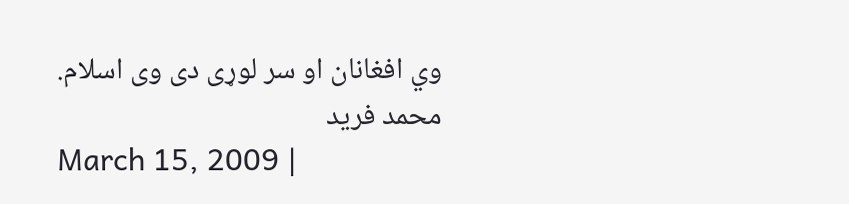وي افغانان او سر لوړی دی وی اسلام.
محمد فرید
March 15, 2009 |